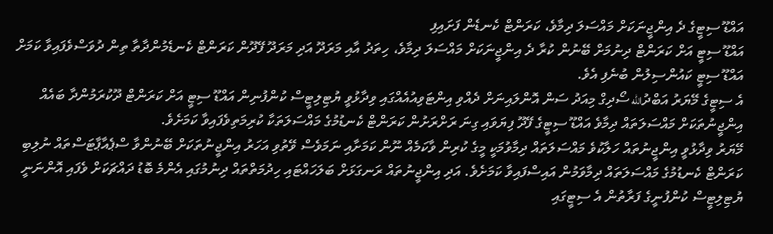އައްޑޫ ސިޓީގެ ދެ އިންޖީނަކަށް މައްސަލަ ދިމާވެ، ކަރަންޓް ކެނޑެން ފަށައިފި
އައްޑޫ ސިޓީ އަށް ކަރަންޓް ދިނުމަށް ބޭނުން ކުރާ ދެ އިންޖީނަކަށް މައްސަލަ ދިމާވެ، ހިތަދު އާއި މަރަދޫ އަދި މަރަދޫ ފޭދޫން ކަރަންޓް ކެނޑެމުންދާތާ ތިން ދުވަސްވެފައިވާ ކަމަށް އައްޑޫ ސިޓީ ކައުންސިލުން ބުނެފި އެވެ.
އެ ސިޓީގެ މޭޔަރު އަބްދުالله ސޯދިގް މިއަދު ސަން އޮންލައިނަށް ދެއްވި އިންޓަވިއުއެއްގައި ވިދާޅުވީ ޔުޓިލިޓީސް ކުންފުނިން އައްޑޫ ސިޓީ އަށް ކަރަންޓް ދޫކުރަމުންދާ ބައެއް އިންޖީނުތަކަށް މައްސަލަތައް ދިމާވެ އައްޑޫ ސިޓީގެ ފޭދޫ ފިޔަވައި ގިނަ ރަށްރަށުން ކަރަންޓް ކެނޑުމުގެ މައްސަލަތަކާ ކުރިމަތިވެފައިވާ ކަމަށެވެ.
މޭޔަރު ވިދާޅުވީ އިންޖީނުތައް ހަލާކުވެ މައްސަލަތައް ދިމާވުމަކީ މީގެ ކުރިން ވާކަމެއް ނޫން ކަމަށާއި ނަމަވެސް ވޭތުވި އަހަރު އިންޖީނުތަކަށް ބޭނުންވާ ސްޕެއާޕާޓަސްތައް ނުލިބި ކަރަންޓް ކެނޑުމުގެ މައްސަލަތައް ދިމާވަމުން އައިސްފައިވާ ކަމަށެވެ. އަދި އިންޖީނުތައް ރަނގަޅަށް ބަލަހައްޓައި ހިދުމަތްތައް ދިނުމުގައި އެންމެ ބޮޑު ދައްޗަކަށް ވެފައި އޮންނަނީ ޔުޓިލިޓީސް ކުންފުނީގެ ފަރާތުން އެ ސިޓީގައި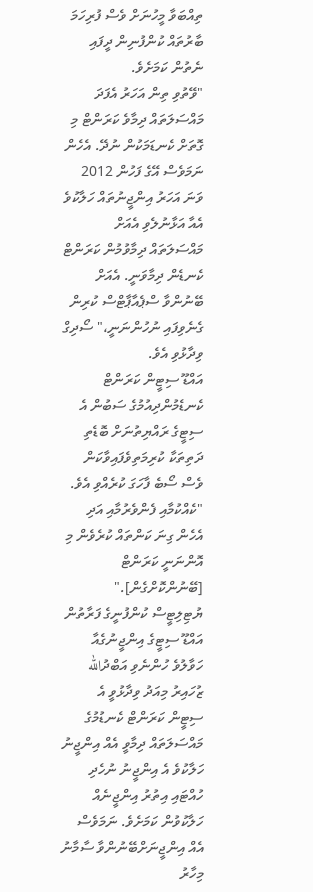ތިއްބަވާ މީހުނަށް ވެސް ފުރިހަމަ ބާރުތައް ކުންފުނިން ދީފައި ނެތުން ކަމަށެވެ.
"ވޭތުވި ތިން އަހަރު އެފަދަ މައްސަލަތައް ދިމާވެ ކަރަންޓް މި ގޮތަށް ކެނޑަމަކުން ނުދޭ. އެހެން ނަމަވެސް އޭގެ ފަހުން 2012 ވަނަ އަހަރު އިންޖީނުތައް ހަލާކުވެ އެއާ އަޅާނުލެވި އެއަށް މައްސަލަތައް ދިމާވުމުން ކަރަންޓް ކެނޑެން ދިމާވަނީ. އެއަށް ބޭނުންވާ ސްޕެއާޕާޓްސް ކުރިން ގެނެވިފައި ނުހުންނަނީ،" ސޯދިގް ވިދާޅުވި އެވެ.
އައްޑޫ ސިޓީން ކަރަންޓް ކެނޑެމުންދިއުމުގެ ސަބުން އެ ސިޓީގެ ރައްޔިތުނަށް ބޮޑެތި ދަތިތަކާ ކުރިމަތިވެފައިވާކަން ވެސް ސޯބެ ފާހަގަ ކުރެއްވި އެވެ.
"ކެއްކުމާއި ފެންވެރުމާއި އަދި އެހެން ގިނަ ކަންތައް ކުރެވެން މި އޮންނަނީ ކަރަންޓް [ބޭނުންކޮށްގެން]."
ޔުޓިލިޓީސް ކުންފުނީގެ ފަރާތުން އައްޑޫ ސިޓީގެ އިންޖީނުގެއާ ހަވާލުވެ ހުންނެވި އަބްދުالله ޒުހައިރު މިއަދު ވިދާޅުވީ އެ ސިޓީން ކަރަންޓް ކެނޑުމުގެ މައްސަލަތައް ދިމާވީ އެއް އިންޖީނު ހަލާކުވެ އެ އިންޖީނު ނުހެދި ހުއްޓައި އިތުރު އިންޖީނެއް ހަލާކުވުން ކަމަށެވެ. ނަމަވެސް އެއް އިންޖީނަށްބޭނުންވާ ސާމާނު މިހާރު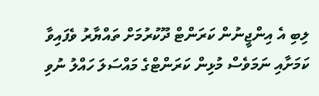ލިބި އެ އިންޖީނުން ކަރަންޓް ދޫކުރުމަށް ތައްޔާރު ވެފައިވާ ކަމަށާއި ނަމަވެސް މުޅިން ކަރަންޓްގެ މައްސަލަ ހައްލު ނުވި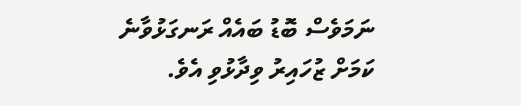ނަމަވެސް ބޮޑު ބައެއް ރަނގަޅުވާނެ ކަމަށް ޒުހައިރު ވިދާޅުވި އެވެ.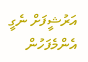އަރުޝީފަށް ނެގީ
އެންމެފަހުން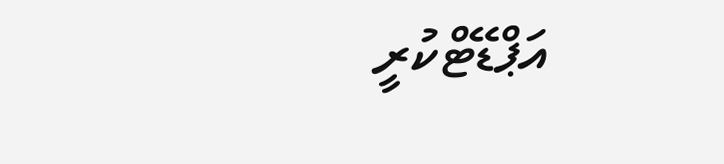އަޕްޑޭޓްކުރީ